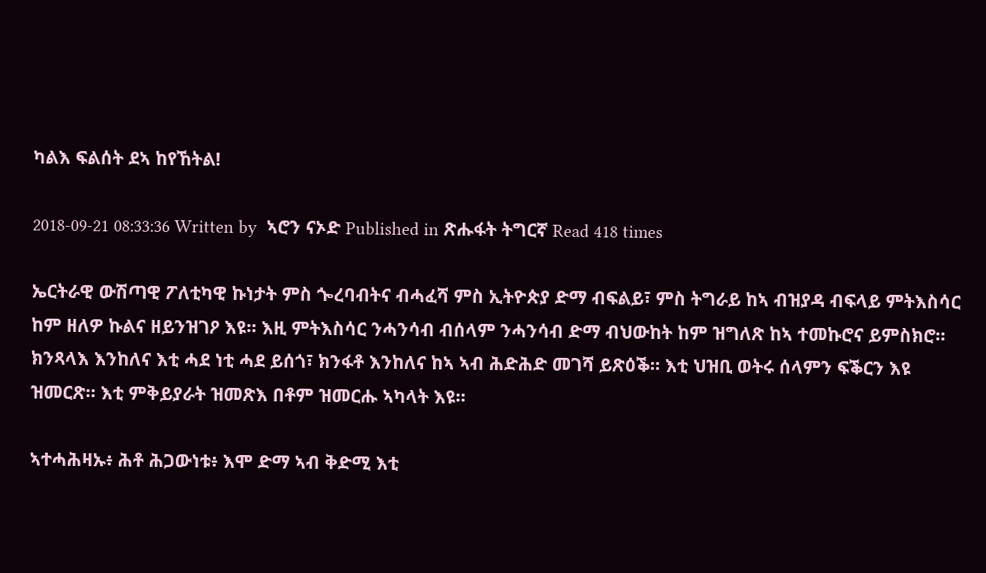ካልእ ፍልሰት ደኣ ከየኸትል!

2018-09-21 08:33:36 Written by  ኣሮን ናኦድ Published in ጽሑፋት ትግርኛ Read 418 times

ኤርትራዊ ውሽጣዊ ፖለቲካዊ ኩነታት ምስ ጐረባብትና ብሓፈሻ ምስ ኢትዮጵያ ድማ ብፍልይ፣ ምስ ትግራይ ከኣ ብዝያዳ ብፍላይ ምትእስሳር ከም ዘለዎ ኩልና ዘይንዝገዖ እዩ። እዚ ምትእስሳር ንሓንሳብ ብሰላም ንሓንሳብ ድማ ብህውከት ከም ዝግለጽ ከኣ ተመኩሮና ይምስክሮ። ክንጻላእ እንከለና እቲ ሓደ ነቲ ሓደ ይሰጎ፣ ክንፋቶ እንከለና ከኣ ኣብ ሕድሕድ መገሻ ይጽዕቕ። እቲ ህዝቢ ወትሩ ሰላምን ፍቕርን እዩ ዝመርጽ። እቲ ምቅይያራት ዝመጽእ በቶም ዝመርሑ ኣካላት እዩ።

ኣተሓሕዛኡ፥ ሕቶ ሕጋውነቱ፥ እሞ ድማ ኣብ ቅድሚ እቲ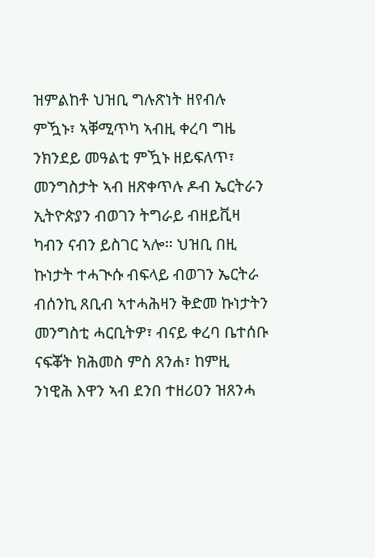ዝምልከቶ ህዝቢ ግሉጽነት ዘየብሉ ምዃኑ፣ ኣቐሚጥካ ኣብዚ ቀረባ ግዜ ንክንደይ መዓልቲ ምዃኑ ዘይፍለጥ፣ መንግስታት ኣብ ዘጽቀጥሉ ዶብ ኤርትራን ኢትዮጵያን ብወገን ትግራይ ብዘይቪዛ ካብን ናብን ይስገር ኣሎ። ህዝቢ በዚ ኩነታት ተሓጒሱ ብፍላይ ብወገን ኤርትራ ብሰንኪ ጸቢብ ኣተሓሕዛን ቅድመ ኩነታትን መንግስቲ ሓርቢትዎ፣ ብናይ ቀረባ ቤተሰቡ ናፍቖት ክሕመስ ምስ ጸንሐ፣ ከምዚ ንነዊሕ እዋን ኣብ ደንበ ተዘሪዐን ዝጸንሓ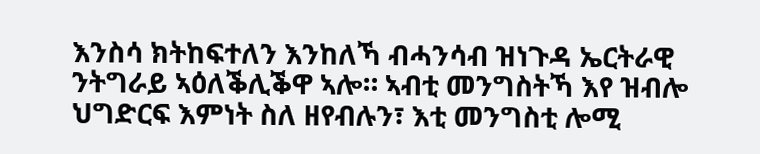እንስሳ ክትከፍተለን እንከለኻ ብሓንሳብ ዝነጉዳ ኤርትራዊ ንትግራይ ኣዕለቕሊቕዋ ኣሎ። ኣብቲ መንግስትኻ እየ ዝብሎ ህግድርፍ እምነት ስለ ዘየብሉን፣ እቲ መንግስቲ ሎሚ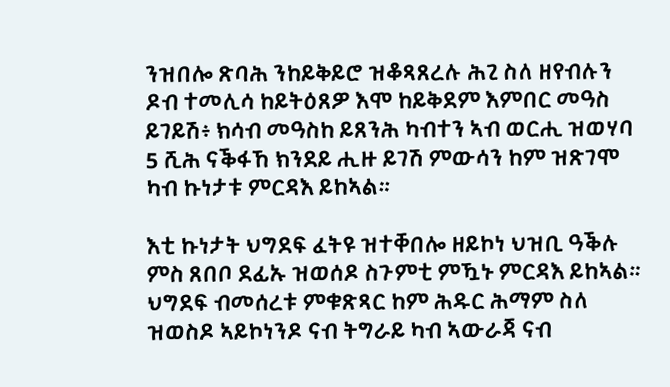ንዝበሎ ጽባሕ ንከይቅይሮ ዝቆጻጸረሉ ሕጊ ስለ ዘየብሉን ዶብ ተመሊሳ ከይትዕጸዎ እሞ ከይቅደም እምበር መዓስ ይገይሽ፥ ክሳብ መዓስከ ይጸንሕ ካብተን ኣብ ወርሒ ዝወሃባ 5 ሺሕ ናቕፋኸ ክንደይ ሒዙ ይገሽ ምውሳን ከም ዝጽገሞ ካብ ኩነታቱ ምርዳእ ይከኣል።

እቲ ኩነታት ህግደፍ ፈትዩ ዝተቐበሎ ዘይኮነ ህዝቢ ዓቕሉ ምስ ጸበቦ ደፊኡ ዝወሰዶ ስጉምቲ ምዃኑ ምርዳእ ይከኣል። ህግደፍ ብመሰረቱ ምቁጽጻር ከም ሕዱር ሕማም ስለ ዝወስዶ ኣይኮነንዶ ናብ ትግራይ ካብ ኣውራጃ ናብ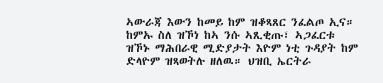ኣውራጃ እውን ከመይ ከም ዝቆጻጸር ንፈልጦ ኢና። ከምኡ ስለ ዝኾነ ከኣ ንሱ ኣጺቂጡ፣ ኣጋፈርቱ ዝኾኑ ማሕበራዊ ሚድያታት እዮም ነቲ ጉዳያት ከም ድላዮም ዝጻወትሉ ዘለዉ። ህዝቢ ኤርትራ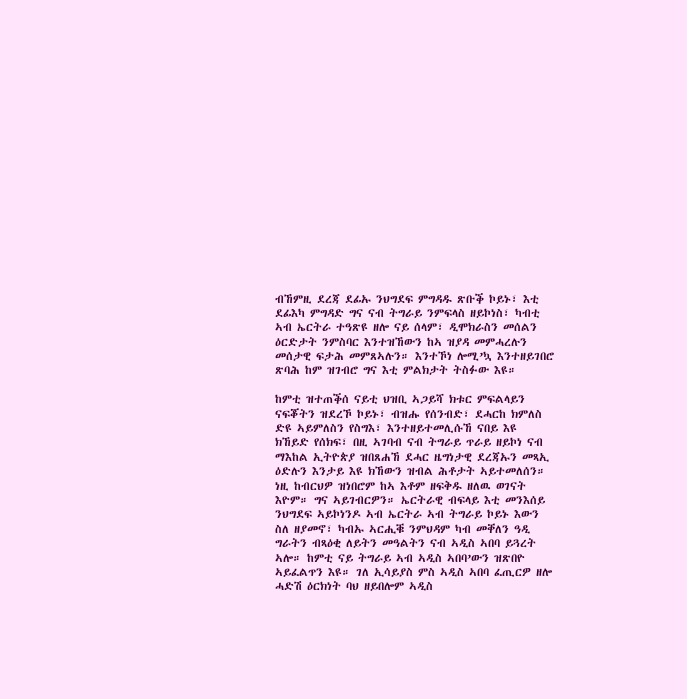ብኸምዚ ደረጃ ደፊኡ ንህግደፍ ምግዳዱ ጽቡቕ ኮይኑ፣ እቲ ደፊእካ ምግዳድ ግና ናብ ትግራይ ንምፍላስ ዘይኮነስ፣ ካብቲ ኣብ ኤርትራ ተዓጽዩ ዘሎ ናይ ሰላም፣ ዲሞክራስን መሰልን ዕርድታት ንምስባር እንተዝኸውን ከኣ ዝያዳ መምሓረሉን መሰታዊ ፍታሕ መምጸኣሉን። እንተኾነ ሎሚ’ኳ እንተዘይገበሮ ጽባሕ ከም ዝገብሮ ግና እቲ ምልክታት ትስፉው እዩ።

ከምቲ ዝተጠቕሰ ናይቲ ህዝቢ ኣጋይሻ ክቱር ምፍልላይን ናፍቖትን ዝደረኾ ኮይኑ፣ ብዝሑ የሰንብድ፣ ደሓርከ ክምለስ ድዩ ኣይምለስን የስግእ፣ እንተዘይተመሊሱኸ ናበይ እዩ ክኸይድ የሰክፍ፣ በዚ ኣገባብ ናብ ትግራይ ጥራይ ዘይኮነ ናብ ማእከል ኢትዮጵያ ዝበጸሐኸ ደሓር ዜግነታዊ ደረጃኡን መጻኢ ዕድሉን እንታይ እዩ ክኸውን ዝብል ሕቶታት ኣይተመለሰን። ነዚ ከብርህዎ ዝነበሮም ከኣ እቶም ዘፍቅዱ ዘለዉ ወገናት እዮም። ግና ኣይገብርዎን። ኤርትራዊ ብፍላይ እቲ መንእሰይ ንህግደፍ ኣይኮነንዶ ኣብ ኤርትራ ኣብ ትግራይ ኮይኑ እውን ስለ ዘያመኖ፣ ካብኡ ኣርሒቑ ንምህዳም ካብ መቐለን ዓዲ ግራትን ብጻዕቂ ለይትን መዓልትን ናብ ኣዲስ ኣበባ ይጓረት ኣሎ። ከምቲ ናይ ትግራይ ኣብ ኣዲስ ኣበባ’ውን ዝጽበዮ ኣይፈልጥን እዩ። ገለ ኢሳይያስ ምስ ኣዲስ ኣበባ ፈጢርዎ ዘሎ ሓድሽ ዕርክነት ባህ ዘይበሎም ኣዲስ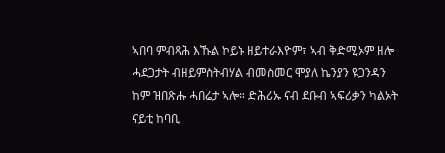ኣበባ ምብጻሕ እኹል ኮይኑ ዘይተራእዮም፣ ኣብ ቅድሚኦም ዘሎ ሓደጋታት ብዘይምስትብሃል ብመስመር ሞያለ ኬንያን ዩጋንዳን ከም ዝበጽሑ ሓበሬታ ኣሎ። ድሕሪኡ ናብ ደቡብ ኣፍሪቃን ካልኦት ናይቲ ከባቢ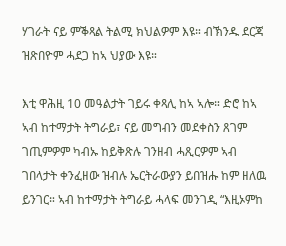ሃገራት ናይ ምቕጻል ትልሚ ክህልዎም እዩ። ብኽንዱ ደርጃ ዝጽበዮም ሓደጋ ከኣ ህያው እዩ።

እቲ ዋሕዚ 10 መዓልታት ገይሩ ቀጻሊ ከኣ ኣሎ። ድሮ ከኣ ኣብ ከተማታት ትግራይ፣ ናይ መግብን መደቀስን ጸገም ገጢምዎም ካብኡ ከይቅጽሉ ገንዘብ ሓጺርዎም ኣብ ገበላታት ቀንፈዘው ዝብሉ ኤርትራውያን ይበዝሑ ከም ዘለዉ ይንገር። ኣብ ከተማታት ትግራይ ሓላፍ መንገዲ “እዚኦምከ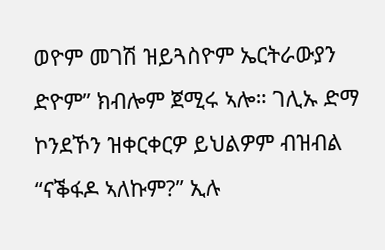ወዮም መገሽ ዝይጓስዮም ኤርትራውያን ድዮም” ክብሎም ጀሚሩ ኣሎ። ገሊኡ ድማ ኮንደኾን ዝቀርቀርዎ ይህልዎም ብዝብል “ናቕፋዶ ኣለኩም?” ኢሉ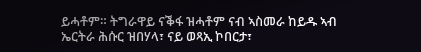ይሓቶም። ትግራዋይ ናቕፋ ዝሓቶም ናብ ኣስመራ ከይዱ ኣብ ኤርትራ ሕሱር ዝበሃላ፣ ናይ ወጻኢ ኮበርታ፣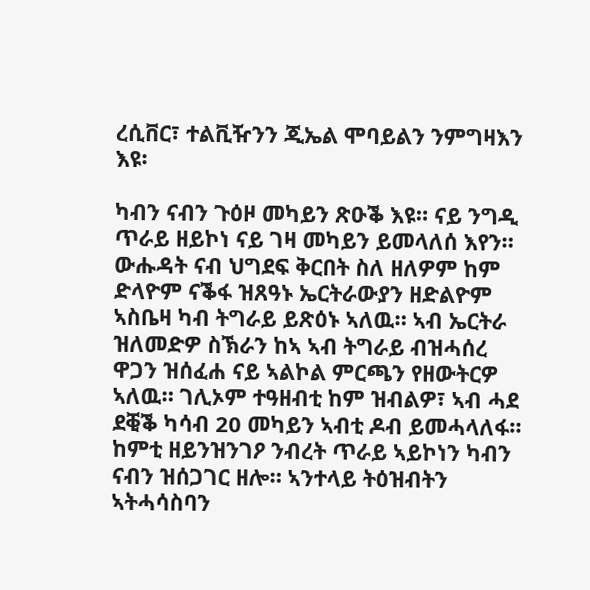ረሲቨር፣ ተልቪዥንን ጂኤል ሞባይልን ንምግዛእን እዩ፡

ካብን ናብን ጉዕዞ መካይን ጽዑቕ እዩ። ናይ ንግዲ ጥራይ ዘይኮነ ናይ ገዛ መካይን ይመላለሰ እየን። ውሑዳት ናብ ህግደፍ ቅርበት ስለ ዘለዎም ከም ድላዮም ናቕፋ ዝጸዓኑ ኤርትራውያን ዘድልዮም ኣስቤዛ ካብ ትግራይ ይጽዕኑ ኣለዉ። ኣብ ኤርትራ ዝለመድዎ ስኽራን ከኣ ኣብ ትግራይ ብዝሓሰረ ዋጋን ዝሰፈሐ ናይ ኣልኮል ምርጫን የዘውትርዎ ኣለዉ። ገሊኦም ተዓዘብቲ ከም ዝብልዎ፣ ኣብ ሓደ ደቒቕ ካሳብ 20 መካይን ኣብቲ ዶብ ይመሓላለፋ። ከምቲ ዘይንዝንገዖ ንብረት ጥራይ ኣይኮነን ካብን ናብን ዝሰጋገር ዘሎ። ኣንተላይ ትዕዝብትን ኣትሓሳስባን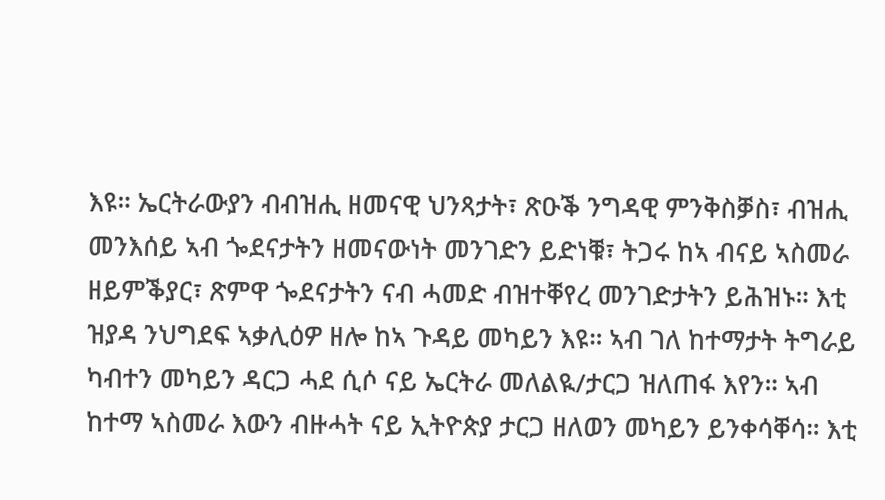እዩ። ኤርትራውያን ብብዝሒ ዘመናዊ ህንጻታት፣ ጽዑቕ ንግዳዊ ምንቅስቓስ፣ ብዝሒ መንእሰይ ኣብ ጐደናታትን ዘመናውነት መንገድን ይድነቑ፣ ትጋሩ ከኣ ብናይ ኣስመራ ዘይምቕያር፣ ጽምዋ ጐደናታትን ናብ ሓመድ ብዝተቐየረ መንገድታትን ይሕዝኑ። እቲ ዝያዳ ንህግደፍ ኣቃሊዕዎ ዘሎ ከኣ ጉዳይ መካይን እዩ። ኣብ ገለ ከተማታት ትግራይ ካብተን መካይን ዳርጋ ሓደ ሲሶ ናይ ኤርትራ መለልዪ/ታርጋ ዝለጠፋ እየን። ኣብ ከተማ ኣስመራ እውን ብዙሓት ናይ ኢትዮጵያ ታርጋ ዘለወን መካይን ይንቀሳቐሳ። እቲ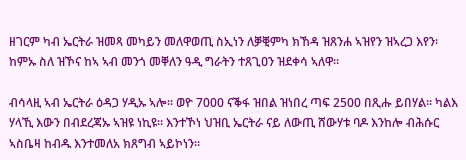ዘገርም ካብ ኤርትራ ዝመጻ መካይን መለዋወጢ ስኢነን ለቓቒምካ ክኸዳ ዝጸንሐ ኣዝየን ዝኣረጋ እየን፡ ከምኡ ስለ ዝኾና ከኣ ኣብ መንጎ መቐለን ዓዲ ግራትን ተጸጊዐን ዝደቀሳ ኣለዋ።

ብሳላዚ ኣብ ኤርትራ ዕዳጋ ሃዲኡ ኣሎ። ወዮ 7000 ናቕፋ ዝበል ዝነበረ ጣፍ 2500 በጺሑ ይበሃል። ካልእ ሃላኺ እውን በብደረጃኡ ኣዝዩ ነኪዩ። እንተኾነ ህዝቢ ኤርትራ ናይ ለውጢ ሸውሃቱ ባዶ እንከሎ ብሕሱር ኣስቤዛ ከብዱ እንተመለአ ክጸግብ ኣይኮነን።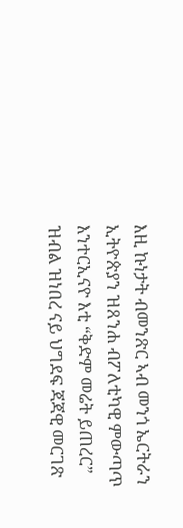እዚ ኩነታት ብመንጽር ኣብ መንጎ ኤርትራን ኢትዮጵያን ዝጸንሐ ብፖለቲካዊ ምውጣጥ እንተርኢናዮ እቲ “ቅድም መሬት ይጠረር” ዝብል ዝነበረ ናይ ህግደፍ ጃጃዊ መርገጽ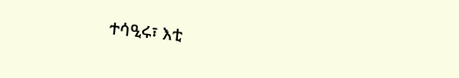ተሳዒሩ፣ እቲ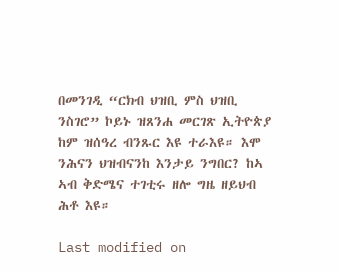በመንገዲ “ርክብ ህዝቢ ምስ ህዝቢ ንስገሮ” ኮይኑ ዝጸንሐ መርገጽ ኢትዮጵያ ከም ዝሰዓረ ብንጹር እዩ ተራእዩ። እሞ ንሕናን ህዝብናንከ እንታይ ንግበር? ከኣ ኣብ ቅድሜና ተገቲሩ ዘሎ ግዜ ዘይህብ ሕቶ እዩ።

Last modified on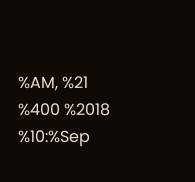%AM, %21 %400 %2018 %10:%Sep